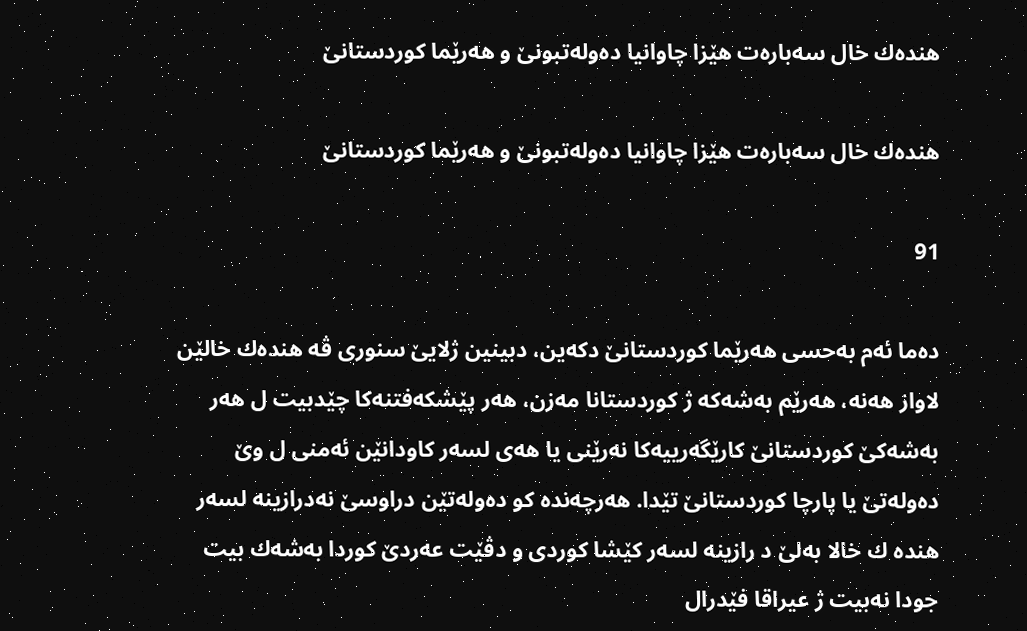هنده‌ك خال سه‌باره‌ت هێزا چاوانیا ده‌وله‌تبونێ و هه‌رێما كوردستانێ

هنده‌ك خال سه‌باره‌ت هێزا چاوانیا ده‌وله‌تبونێ و هه‌رێما كوردستانێ

91

ده‌ما ئه‌م به‌حسى هه‌رێما كوردستانێ دكه‌ین، دبینین ژلایێ سنورى ڤه‌ هنده‌ك خالێن لاواز هه‌نه‌، هه‌رێم به‌شه‌كه‌ ژ كوردستانا مه‌زن، هه‌ر پێشكه‌فتنه‌كا چێدبیت ل هه‌ر به‌شه‌كێ كوردستانێ كارێگه‌رییه‌كا نه‌رێنى یا هه‌ى لسه‌ر كاودانێن ئه‌منى ل وێ ده‌وله‌تێ یا پارچا كوردستانێ تێدا. هه‌رچه‌نده‌ كو ده‌وله‌تێن دراوسێ نه‌درازینه‌ لسه‌ر هنده‌ ك خالا به‌لێ د رازینه‌ لسه‌ر كێشا كوردى و دڤێت عه‌ردێ كوردا به‌شه‌ك بیت جودا نه‌بیت ژ عیراقا فێدرال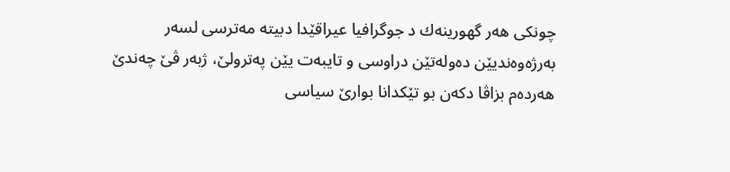چونكى هه‌ر گهورینه‌ك د جوگرافیا عیراقێدا دبیته‌ مه‌ترسى لسه‌ر به‌رژه‌وه‌ندیێن ده‌وله‌تێن دراوسى و تایبه‌ت یێن په‌ترولێ، ژبه‌ر ڤێ چه‌ندێ هه‌رده‌م بزاڤا دكه‌ن بو تێكدانا بوارێ سیاسى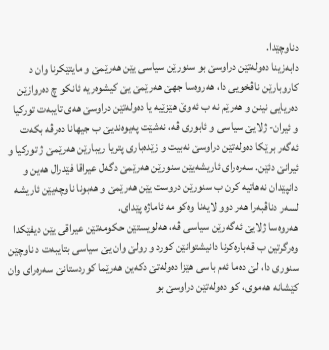دناوچێدا.
دابه‌زینا ده‌وله‌تێن دراوسێ بو سنورێن سیاسى یێن هه‌رێمێ و مایتێكرنا وان د كاروبارێن ناڤخویى دا، هه‌روه‌سا جهێ هه‌رێمێ یێ كیشوه‌ریه‌ ئانكو چ ده‌روازێن ده‌ریایى نینن و هه‌رێم نه‌ ب ئه‌وێ هێزێیه‌ یا ده‌وله‌تێن دراوسێ هه‌ى تایبه‌ت توركیا و ئیران- ژلایێ سیاسى و ئابورى ڤه‌، نه‌شێت په‌یوه‌ندیێ ب جیهانا ده‌رڤه‌ بكه‌ت ئه‌گه‌ر برێكا ده‌وله‌تێن دراوسێ نه‌بیت و زێده‌بارى پتریا ریبارێن هه‌رێمێ ژ توركیا و ئیرانێ دئێن. سه‌ره‌راى ئاریشه‌یێن سنورێن هه‌رێمێ دگه‌ل عیراقا فێدرال هه‌ین و دانپێدان نه‌هاتیه‌ كرن ب سنورێن دروست یێن هه‌رێمێ و هه‌بونا ناوچه‌یێن ئاریشه‌ لسه‌ر دناڤبه‌را هه‌ر دوو لایه‌نا وه‌كو مه‌ ئاماژه‌ پێداى.
هه‌روه‌سا ژلایێ ئه‌گه‌رێن سیاسى ڤه‌، هه‌لویستێن حكومه‌تێن عیراقى یێن دیفێكدا وه‌رگرتین ب قه‌باره‌كرنا دانیشتوانێن كورد و رولێ وان یێ سیاسى بتایبه‌ت د ناوچێن سنورى دا، لێ ده‌ما ئه‌م باسى هێزا ده‌وله‌تێ دكه‌ین هه‌رێما كوردستانێ سه‌ره‌راى وان كێشانه‌ هه‌موى، كو ده‌وله‌تێن دراوسێ بو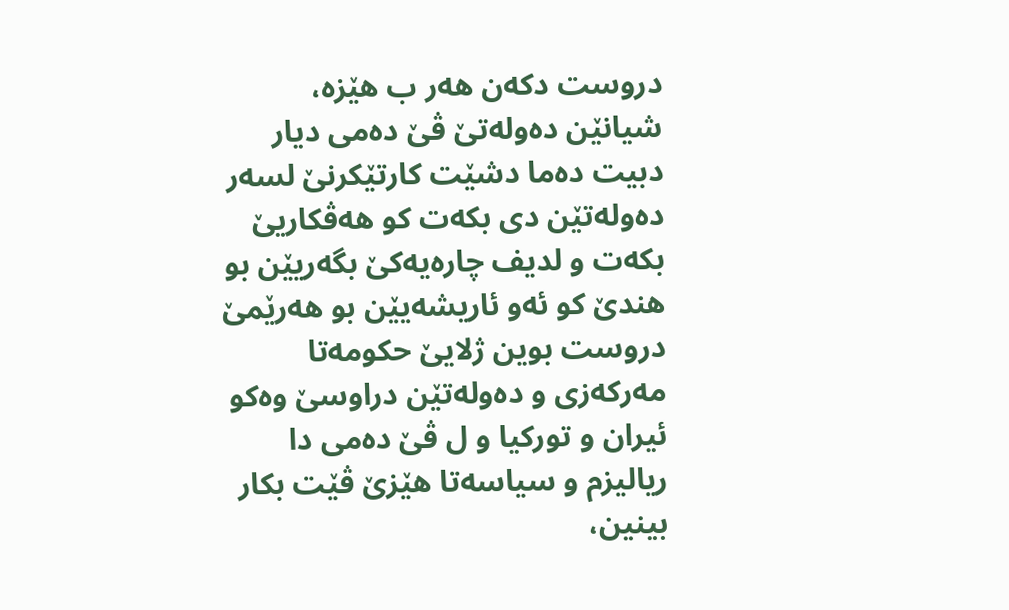دروست دكه‌ن هه‌ر ب هێزه‌، شیانێن ده‌وله‌تێ ڤێ ده‌مى دیار دبیت ده‌ما دشێت كارتێكرنێ لسه‌ر ده‌وله‌تێن دى بكه‌ت كو هه‌ڤكاریێ بكه‌ت و لدیف چاره‌یه‌كێ بگه‌ریێن بو هندێ كو ئه‌و ئاریشه‌یێن بو هه‌رێمێ دروست بوین ژلایێ حكومه‌تا مه‌ركه‌زى و ده‌وله‌تێن دراوسێ وه‌كو ئیران و توركیا و ل ڤێ ده‌مى دا ریالیزم و سیاسه‌تا هێزێ ڤێت بكار بینین،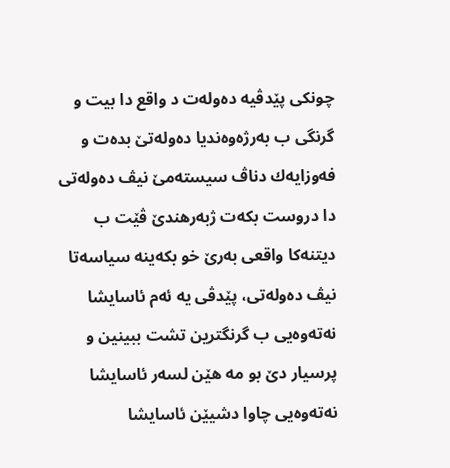چونكى پێدڤیه‌ ده‌وله‌ت د واقع دا بیت و گرنگى ب به‌رژه‌وه‌ندیا ده‌وله‌تێ بده‌ت و فه‌وزایه‌ك دناڤ سیسته‌مێ نیڤ ده‌وله‌تى دا دروست بكه‌ت ژبه‌رهندێ ڤێت ب دیتنه‌كا واقعى به‌رێ خو بكه‌ینه‌ سیاسه‌تا نیڤ ده‌وله‌تى، پێدڤى یه‌ ئه‌م ئاسایشا نه‌ته‌وه‌یى ب گرنگترین تشت ببینین و پرسیار دێ بو مه‌ هێن لسه‌ر ئاسایشا نه‌ته‌وه‌یى چاوا دشیێن ئاسایشا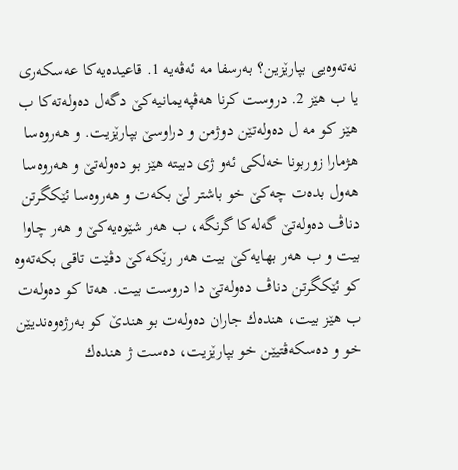نه‌ته‌وه‌یى بپارێزین؟ به‌رسفا مه‌ ئه‌ڤه‌یه‌ 1. قاعیده‌یه‌كا عه‌سكه‌رى یا ب هێز 2. دروست كرنا هه‌ڤپه‌یمانیه‌كێ دگه‌ل ده‌وله‌ته‌كا ب هێز كو مه‌ ل ده‌وله‌تێن دوژمن و دراوسێ بپارێزیت. و هه‌روه‌سا هژمارا زوربونا خه‌لكى ئه‌و ژى دبیته‌ هێز بو ده‌وله‌تێ و هه‌روه‌سا هه‌ول بده‌ت چه‌كێ خو باشتر لێ بكه‌ت و هه‌روه‌سا ئێكگرتن دناڤ ده‌وله‌تێ گه‌له‌كا گرنگه‌، ب هه‌ر شێوه‌یه‌كێ و هه‌ر چاوا بیت و ب هه‌ر بهایه‌كێ بیت هه‌ر رێكه‌كێ دڤێت تاقى بكه‌ته‌وه‌ كو ئێكگرتن دناڤ ده‌وله‌تێ دا دروست بیت. هه‌تا كو ده‌وله‌ت ب هێز بیت، هنده‌ك جاران ده‌وله‌ت بو هندێ كو به‌رژه‌وه‌ندیێن خو و ده‌سكه‌ڤتیێن خو بپارێزیت، ده‌ست ژ هنده‌ك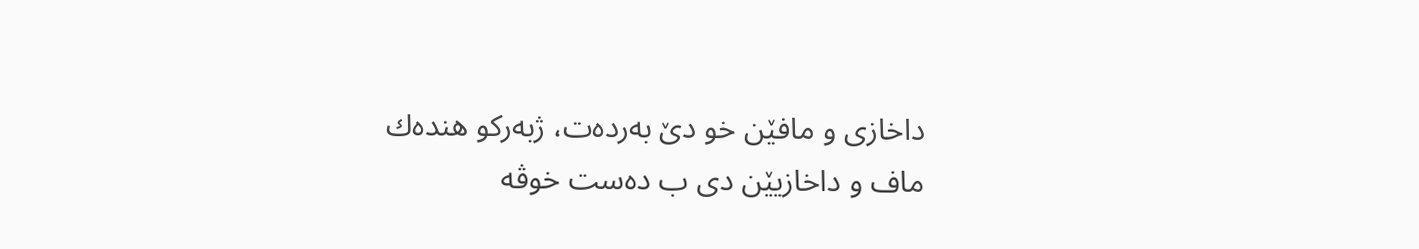داخازى و مافێن خو دێ به‌رده‌ت، ژبه‌ركو هنده‌ك ماف و داخازیێن دى ب ده‌ست خوڤه‌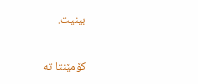بینیت.

کۆمێنتا تە